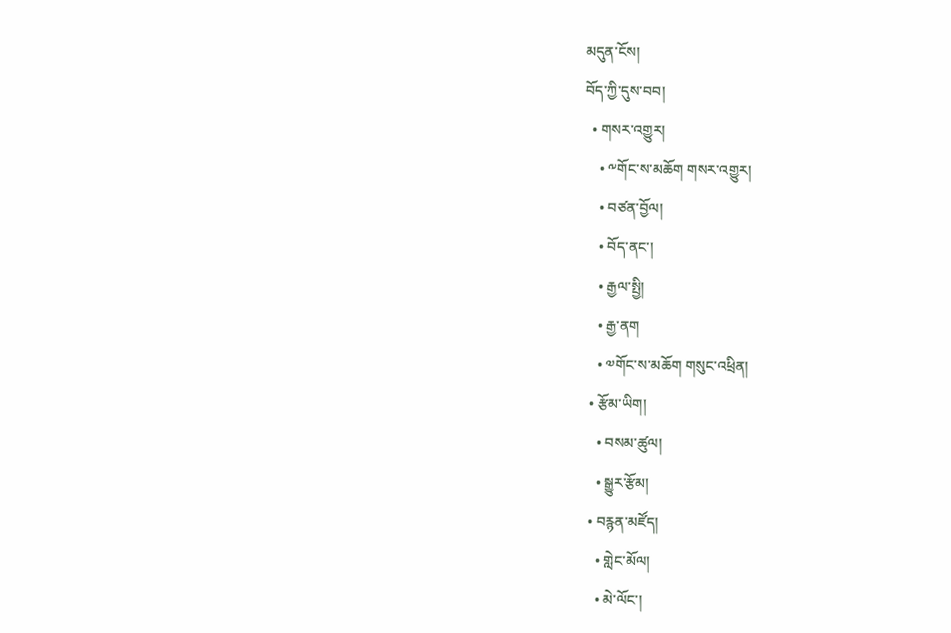མདུན་ངོས།
བོད་ཀྱི་དུས་བབ།
  • གསར་འགྱུར།
    • ༸གོང་ས་མཆོག གསར་འགྱུར།
    • བཙན་བྱོལ།
    • བོད་ནང་།
    • རྒྱལ་སྤྱི།
    • རྒྱ་ནག
    • ༧གོང་ས་མཆོག གསུང་འཕྲིན།
  • རྩོམ་ཡིག།
    • བསམ་ཚུལ།
    • སྒྱུར་རྩོམ།
  • བརྙན་མཛོད།
    • གླེང་མོལ།
    • མེ་ལོང་།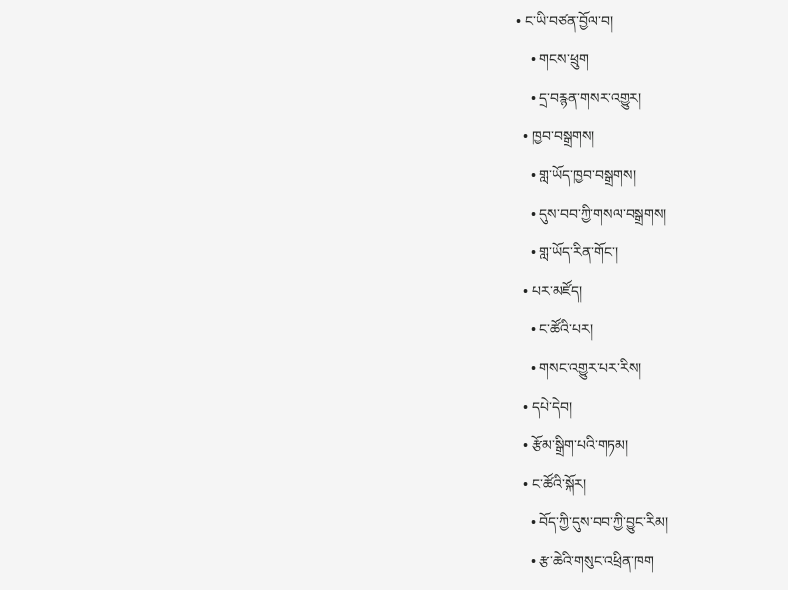• ང་ཡི་བཙན་བྱོལ་བ།
    • གངས་ཕྲུག
    • དྲ་བརྙན་གསར་འགྱུར།
  • ཁྱབ་བསྒྲགས།
    • གླ་ཡོད་ཁྱབ་བསྒྲགས།
    • དུས་བབ་ཀྱི་གསལ་བསྒྲགས།
    • གླ་ཡོད་རིན་གོང་།
  • པར་མཛོད།
    • ང་ཚོའི་པར།
    • གསང་འགྱུར་པར་རིས།
  • དཔེ་དེབ།
  • རྩོམ་སྒྲིག་པའི་གཏམ།
  • ང་ཚོའི་སྐོར།
    • བོད་ཀྱི་དུས་བབ་ཀྱི་བྱུང་རིམ།
    • རྩ་ཆེའི་གསུང་འཕྲིན་ཁག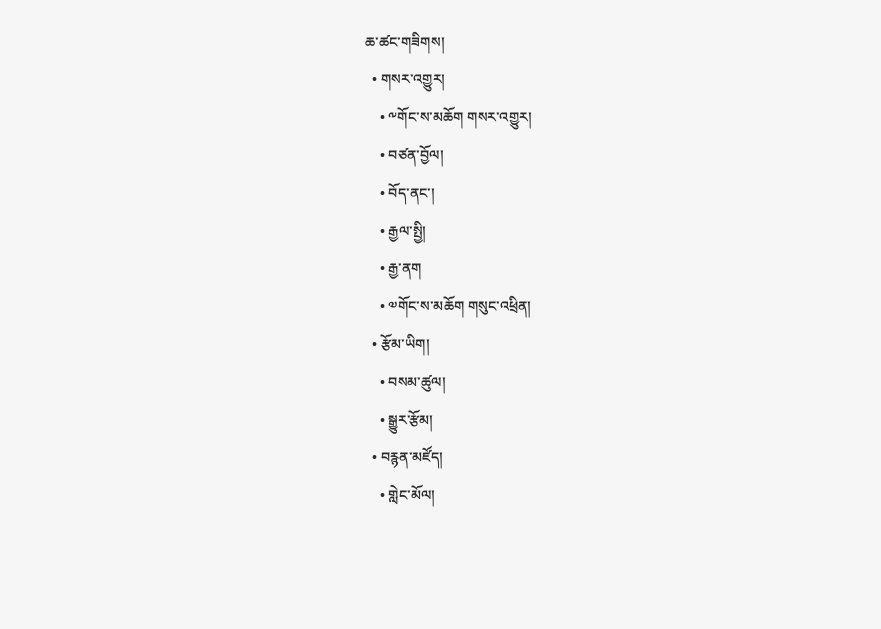ཆ་ཚང་གཟིགས།
  • གསར་འགྱུར།
    • ༸གོང་ས་མཆོག གསར་འགྱུར།
    • བཙན་བྱོལ།
    • བོད་ནང་།
    • རྒྱལ་སྤྱི།
    • རྒྱ་ནག
    • ༧གོང་ས་མཆོག གསུང་འཕྲིན།
  • རྩོམ་ཡིག།
    • བསམ་ཚུལ།
    • སྒྱུར་རྩོམ།
  • བརྙན་མཛོད།
    • གླེང་མོལ།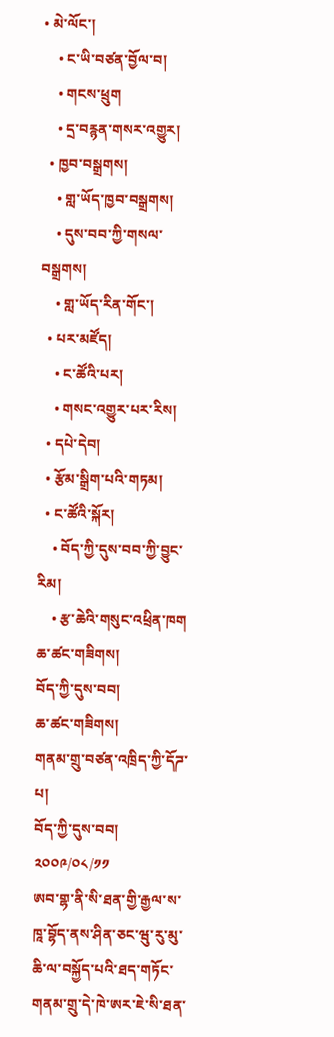• མེ་ལོང་།
    • ང་ཡི་བཙན་བྱོལ་བ།
    • གངས་ཕྲུག
    • དྲ་བརྙན་གསར་འགྱུར།
  • ཁྱབ་བསྒྲགས།
    • གླ་ཡོད་ཁྱབ་བསྒྲགས།
    • དུས་བབ་ཀྱི་གསལ་བསྒྲགས།
    • གླ་ཡོད་རིན་གོང་།
  • པར་མཛོད།
    • ང་ཚོའི་པར།
    • གསང་འགྱུར་པར་རིས།
  • དཔེ་དེབ།
  • རྩོམ་སྒྲིག་པའི་གཏམ།
  • ང་ཚོའི་སྐོར།
    • བོད་ཀྱི་དུས་བབ་ཀྱི་བྱུང་རིམ།
    • རྩ་ཆེའི་གསུང་འཕྲིན་ཁག
ཆ་ཚང་གཟིགས།
བོད་ཀྱི་དུས་བབ།
ཆ་ཚང་གཟིགས།
གནམ་གྲུ་བཙན་འཁྲིད་ཀྱི་དོཌ་པ།
བོད་ཀྱི་དུས་བབ།
༢༠༠༩/༠༨/༡༡
ཨབ་གྷ་ནི་སི་ཐན་གྱི་རྒྱལ་ས་ཁཱ་བྷོད་ནས་ཤིན་ཅང་ཝུ་རུ་མུ་ཆི་ལ་བསྐྱོད་པའི་ཐད་གཏོང་གནམ་གྲུ་དེ་ཁེ་ཨར་ཇེ་སི་ཐན་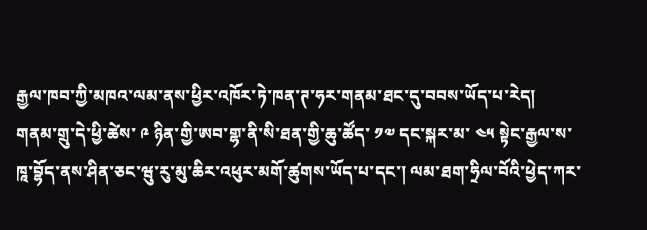རྒྱལ་ཁབ་ཀྱི་མཁའ་ལམ་ནས་ཕྱིར་འཁོར་ཏེ་ཁན་ཊ་ཧར་གནམ་ཐང་དུ་བབས་ཡོད་པ་རེད།
གནམ་གྲུ་དེ་ཕྱི་ཚེས་ ༩ ཉིན་གྱི་ཨབ་གྷ་ནི་སི་ཐན་གྱི་ཆུ་ཚོད་ ༡༧ དང་སྐར་མ་ ༤༥ སྟེང་རྒྱལ་ས་ཁཱ་བྷོད་ནས་ཤིན་ཅང་ཝུ་རུ་མུ་ཆིར་འཕུར་མགོ་ཚུགས་ཡོད་པ་དང་། ལམ་ཐག་ཧྲིལ་བོའི་ཕྱེད་ཀར་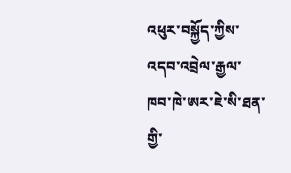འཕུར་བསྐྱོད་ཀྱིས་འདབ་འབྲེལ་རྒྱལ་ཁབ་ཁེ་ཨར་ཇེ་སི་ཐན་གྱི་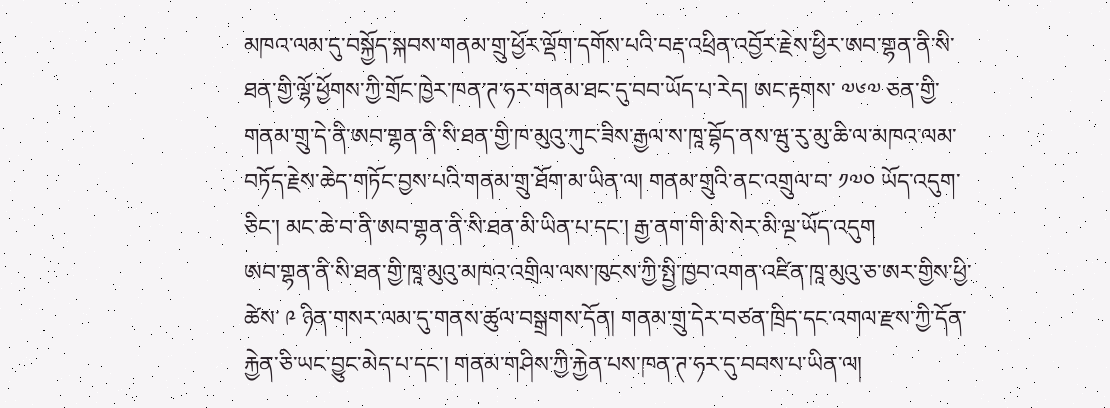མཁའ་ལམ་དུ་བསྐྱོད་སྐབས་གནམ་གྲུ་ཕྱོར་ལྡོག་དགོས་པའི་བརྡ་འཕྲིན་འབྱོར་རྗེས་ཕྱིར་ཨབ་གྷན་ནི་སི་ཐན་གྱི་ལྷོ་ཕྱོགས་ཀྱི་གྲོང་ཁྱེར་ཁན་ཊ་ཧར་གནམ་ཐང་དུ་བབ་ཡོད་པ་རེད། ཨང་རྟགས་ ༧༦༧ ཅན་གྱི་གནམ་གྲུ་དེ་ནི་ཨབ་གྷན་ནི་སི་ཐན་གྱི་ཁ་མུའུ་ཀུང་ཟིས་རྒྱལ་ས་ཁཱ་བྷོད་ནས་ཝུ་རུ་མུ་ཆི་ལ་མཁའ་ལམ་བཏོད་རྗེས་ཆེད་གཏོང་བྱས་པའི་གནམ་གྲུ་ཐོག་མ་ཡིན་ལ། གནམ་གྲུའི་ནང་འགྲུལ་བ་ ༡༧༠ ཡོད་འདུག་ཅིང་། མང་ཆེ་བ་ནི་ཨབ་གྷན་ནི་སི་ཐན་མི་ཡིན་པ་དང་། རྒྱ་ནག་གི་མི་སེར་མི་ལྔ་ཡོད་འདུག
ཨབ་གྷན་ནི་སི་ཐན་གྱི་ཁཱ་མུའུ་མཁའ་འགྲིལ་ལས་ཁུངས་ཀྱི་སྤྱི་ཁྱབ་འགན་འཛིན་ཁཱ་མུའུ་ཅ་ཨར་གྱིས་ཕྱི་ཚེས་ ༩ ཉིན་གསར་ལམ་དུ་གནས་ཚུལ་བསྒྲགས་དོན། གནམ་གྲུ་དེར་བཙན་ཁྲིད་དང་འགལ་རྫས་ཀྱི་དོན་རྐྱེན་ཅི་ཡང་བྱུང་མེད་པ་དང་། གནམ་གཤིས་ཀྱི་རྐྱེན་པས་ཁན་ཊ་ཧར་དུ་བབས་པ་ཡིན་ལ།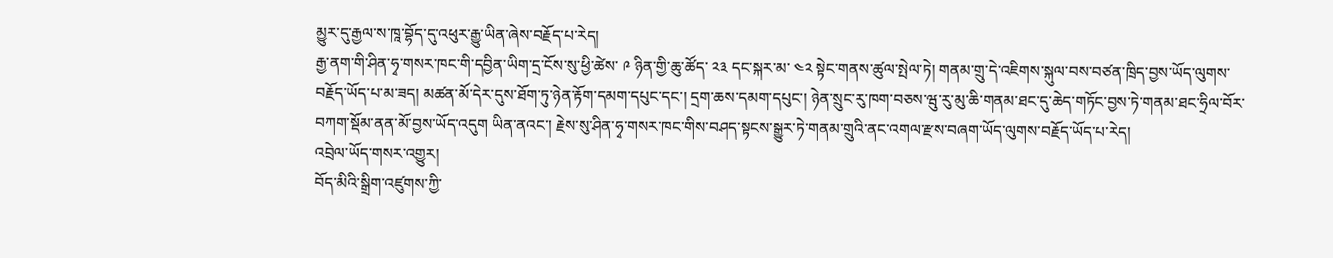མྱུར་དུ་རྒྱལ་ས་ཁཱ་བྷོད་དུ་འཕུར་རྒྱུ་ཡིན་ཞེས་བརྗོད་པ་རེད།
རྒྱ་ནག་གི་ཤིན་ཧྭ་གསར་ཁང་གི་དབྱིན་ཡིག་དྲ་ངོས་སུ་ཕྱི་ཚེས་ ༩ ཉིན་གྱི་ཆུ་ཚོད་ ༢༣ དང་སྐར་མ་ ༤༢ སྟེང་གནས་ཚུལ་སྤེལ་ཏེ། གནམ་གྲུ་དེ་འཇིགས་སྐུལ་བས་བཙན་ཁྲིད་བྱས་ཡོད་ལུགས་བརྗོད་ཡོད་པ་མ་ཟད། མཚན་མོ་དེར་དུས་ཐོག་ཏུ་ཉེན་རྟོག་དམག་དཔུང་དང་། དྲག་ཆས་དམག་དཔུང་། ཉེན་སྲུང་རུ་ཁག་བཅས་ཝུ་རུ་མུ་ཆི་གནམ་ཐང་དུ་ཆེད་གཏོང་བྱས་ཏེ་གནམ་ཐང་ཧྲིལ་བོར་བཀག་སྡོམ་ནན་མོ་བྱས་ཡོད་འདུག ཡིན་ནའང་། རྗེས་སུ་ཤིན་ཧྭ་གསར་ཁང་གིས་བཤད་སྟངས་སྒྱུར་ཏེ་གནམ་གྲུའི་ནང་འགལ་རྫས་བཞག་ཡོད་ལུགས་བརྗོད་ཡོད་པ་རེད།
འབྲེལ་ཡོད་གསར་འགྱུར།
བོད་མིའི་སྒྲིག་འཛུགས་ཀྱི་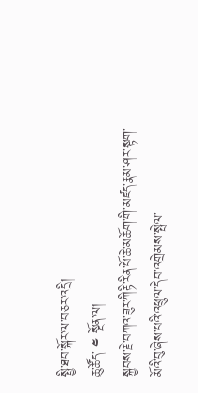སྤྱི་ཐབ་སྐོར་ལ་བཅར་འདྲི།
ཆུ་ཚོད་ ༤ སྔོན་ལ།
སྐྱབས་རྗེ་བཀའ་ཟུར་ཀིརྟི་རིན་པོ་ཆེ་མཆོག་གི་མཛད་རྣམ་ཤར་སྟག་མོའི་བུ་ཞེས་པའི་འཕྲུལ་དེབ་འགྲེམས་སྤེལ་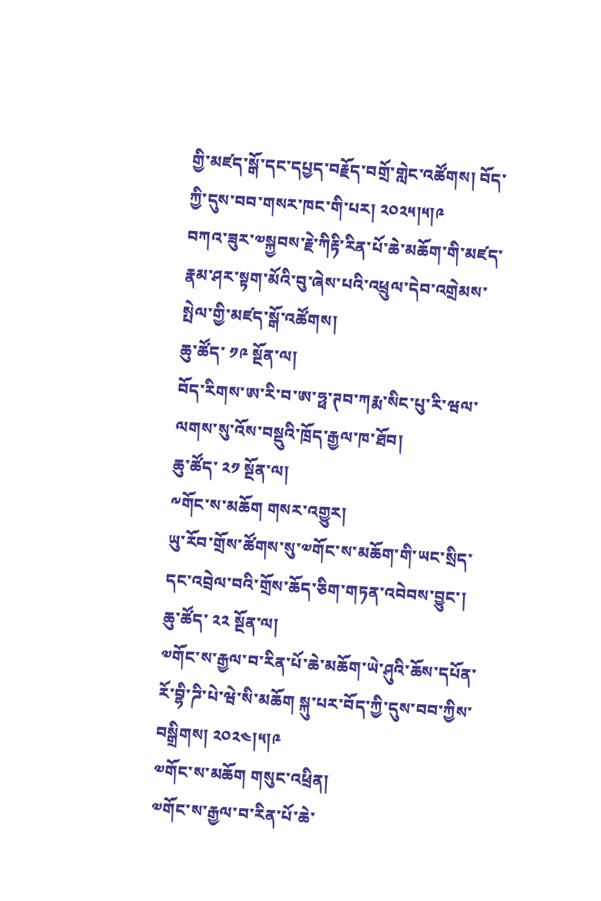གྱི་མཛད་སྒོ་དང་དཔྱད་བརྗོད་བགྲོ་གླེང་འཚོགས། བོད་ཀྱི་དུས་བབ་གསར་ཁང་གི་པར། ༢༠༢༥།༥།༩
བཀའ་ཟུར་༧སྐྱབས་རྗེ་ཀིརྟི་རིན་པོ་ཆེ་མཆོག་གི་མཛད་རྣམ་ཤར་སྟག་མོའི་བུ་ཞེས་པའི་འཕྲུལ་དེབ་འགྲེམས་སྤེལ་གྱི་མཛད་སྒོ་འཚོགས།
ཆུ་ཚོད་ ༡༩ སྔོན་ལ།
བོད་རིགས་ཨ་རི་བ་ཨ་ཧྥ་ཊབ་ཀརྨ་སིང་པུ་རི་ཝལ་ལགས་སུ་འོས་བསྡུའི་ཁྲོད་རྒྱལ་ཁ་ཐོབ།
ཆུ་ཚོད་ ༢༡ སྔོན་ལ།
༸གོང་ས་མཆོག གསར་འགྱུར།
ཡུ་རོབ་གྲོས་ཚོགས་སུ་༧གོང་ས་མཆོག་གི་ཡང་སྲིད་དང་འབྲེལ་བའི་གྲོས་ཆོད་ཅིག་གཏན་འབེབས་བྱུང་།
ཆུ་ཚོད་ ༢༢ སྔོན་ལ།
༧གོང་ས་རྒྱལ་བ་རིན་པོ་ཆེ་མཆོག་ཡེ་ཤུའི་ཆོས་དཔོན་རོ་བྷི་ཌི་པེ་ཝེ་སི་མཆོག སྐུ་པར་བོད་ཀྱི་དུས་བབ་ཀྱིས་བསྒྲིགས། ༢༠༢༤།༥།༩
༧གོང་ས་མཆོག གསུང་འཕྲིན།
༧གོང་ས་རྒྱལ་བ་རིན་པོ་ཆེ་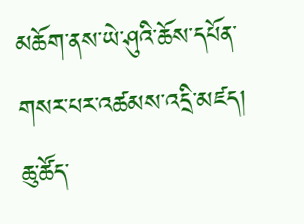མཆོག་ནས་ཡེ་ཤུའི་ཆོས་དཔོན་གསར་པར་འཚམས་འདྲི་མཛད།
ཆུ་ཚོད་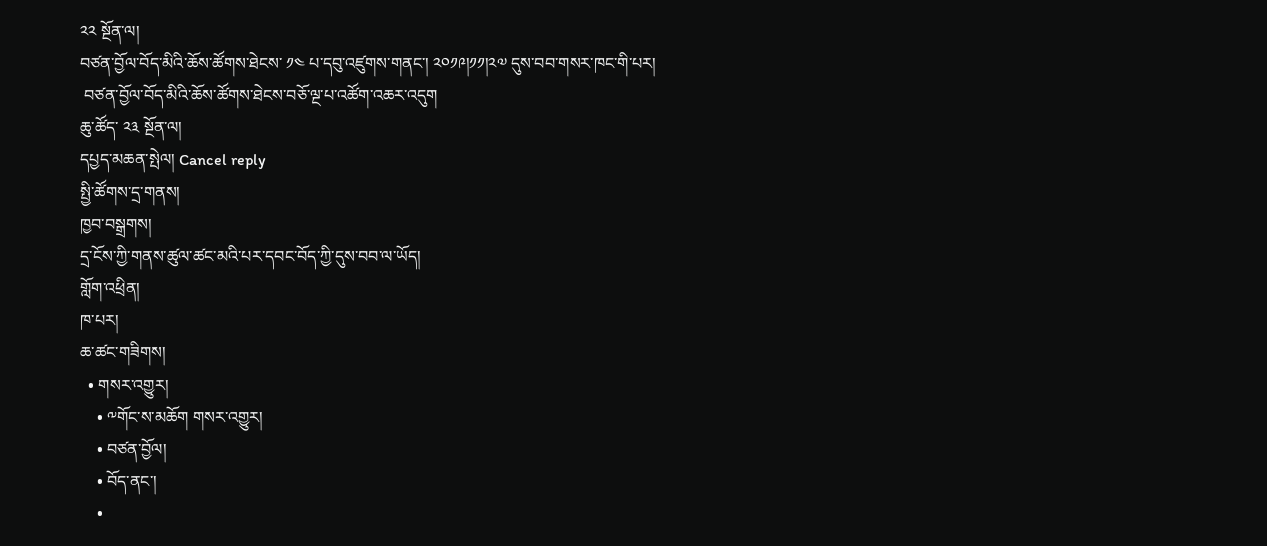༢༢ སྔོན་ལ།
བཙན་བྱོལ་བོད་མིའི་ཆོས་ཚོགས་ཐེངས་ ༡༤ པ་དབུ་འཛུགས་གནང་། ༢༠༡༩།༡༡།༢༧ དུས་བབ་གསར་ཁང་གི་པར།
 བཙན་བྱོལ་བོད་མིའི་ཆོས་ཚོགས་ཐེངས་བཅོ་ལྔ་པ་འཚོག་འཆར་འདུག
ཆུ་ཚོད་ ༢༣ སྔོན་ལ།
དཔྱད་མཆན་སྤེལ། Cancel reply
སྤྱི་ཚོགས་དྲ་གནས།
ཁྱབ་བསྒྲགས།
དྲ་ངོས་ཀྱི་གནས་ཚུལ་ཚང་མའི་པར་དབང་བོད་ཀྱི་དུས་བབ་ལ་ཡོད།
གློག་འཕྲིན།
ཁ་པར།
ཆ་ཚང་གཟིགས།
  • གསར་འགྱུར།
    • ༸གོང་ས་མཆོག གསར་འགྱུར།
    • བཙན་བྱོལ།
    • བོད་ནང་།
    •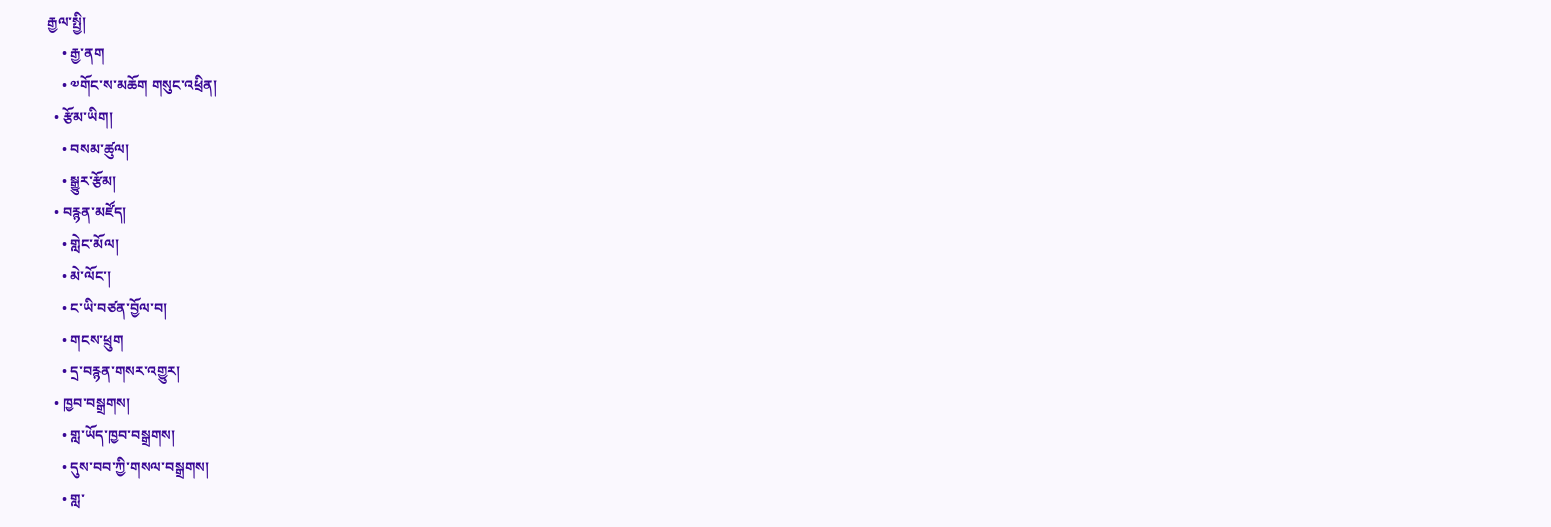རྒྱལ་སྤྱི།
    • རྒྱ་ནག
    • ༧གོང་ས་མཆོག གསུང་འཕྲིན།
  • རྩོམ་ཡིག།
    • བསམ་ཚུལ།
    • སྒྱུར་རྩོམ།
  • བརྙན་མཛོད།
    • གླེང་མོལ།
    • མེ་ལོང་།
    • ང་ཡི་བཙན་བྱོལ་བ།
    • གངས་ཕྲུག
    • དྲ་བརྙན་གསར་འགྱུར།
  • ཁྱབ་བསྒྲགས།
    • གླ་ཡོད་ཁྱབ་བསྒྲགས།
    • དུས་བབ་ཀྱི་གསལ་བསྒྲགས།
    • གླ་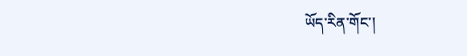ཡོད་རིན་གོང་།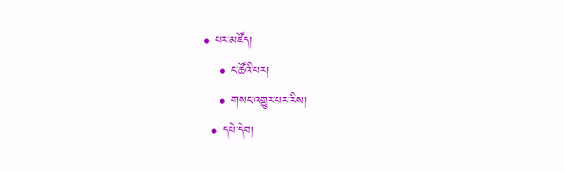• པར་མཛོད།
    • ང་ཚོའི་པར།
    • གསང་འགྱུར་པར་རིས།
  • དཔེ་དེབ།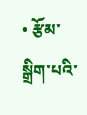• རྩོམ་སྒྲིག་པའི་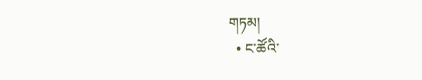གཏམ།
  • ང་ཚོའི་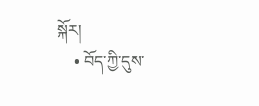སྐོར།
    • བོད་ཀྱི་དུས་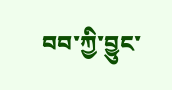བབ་ཀྱི་བྱུང་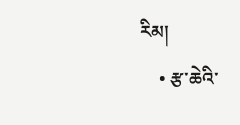རིམ།
    • རྩ་ཆེའི་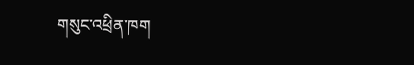གསུང་འཕྲིན་ཁག